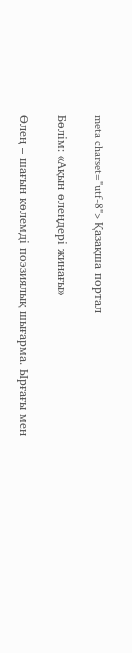meta charset="utf-8"> Қазақша портал

Бөлім: «Ақын өлеңдері жинағы»

Өлең – шағын көлемді поэзиялық шығарма. Ырғағы мен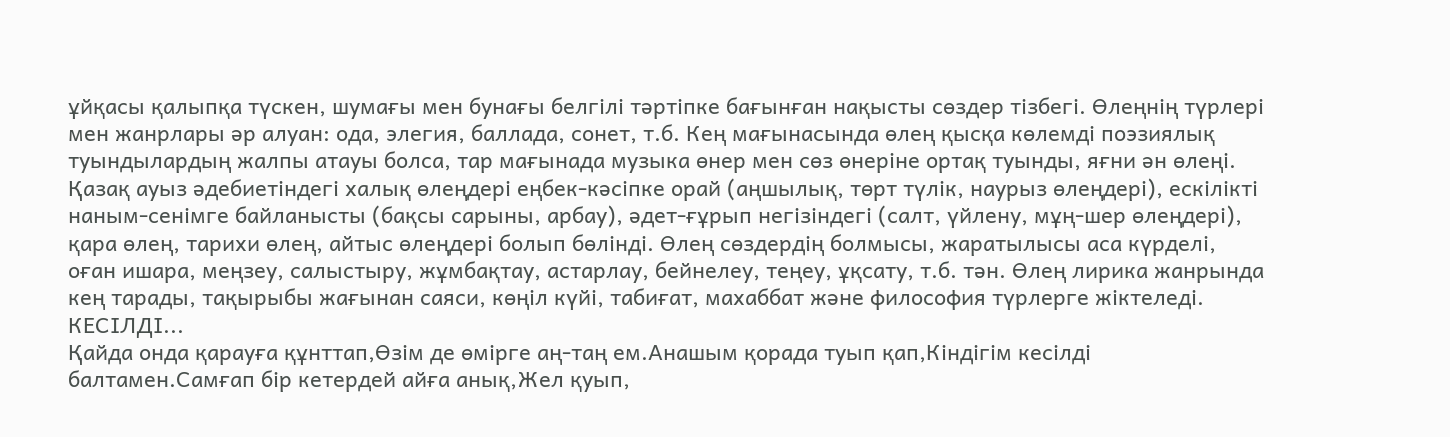ұйқасы қалыпқа түскен, шумағы мен бунағы белгілі тәртіпке бағынған нақысты сөздер тізбегі. Өлеңнің түрлері мен жанрлары әр алуан: ода, элегия, баллада, сонет, т.б. Кең мағынасында өлең қысқа көлемді поэзиялық туындылардың жалпы атауы болса, тар мағынада музыка өнер мен сөз өнеріне ортақ туынды, яғни ән өлеңі. Қазақ ауыз әдебиетіндегі халық өлеңдері еңбек-кәсіпке орай (аңшылық, төрт түлік, наурыз өлеңдері), ескілікті наным-сенімге байланысты (бақсы сарыны, арбау), әдет-ғұрып негізіндегі (салт, үйлену, мұң-шер өлеңдері), қара өлең, тарихи өлең, айтыс өлеңдері болып бөлінді. Өлең сөздердің болмысы, жаратылысы аса күрделі, оған ишара, меңзеу, салыстыру, жұмбақтау, астарлау, бейнелеу, теңеу, ұқсату, т.б. тән. Өлең лирика жанрында кең тарады, тақырыбы жағынан саяси, көңіл күйі, табиғат, махаббат және философия түрлерге жіктеледі.
КЕСІЛДІ...
Қайда онда қарауға құнттап,Өзім де өмірге аң-таң ем.Анашым қорада туып қап,Кіндігім кесілді балтамен.Самғап бір кетердей айға анық,Жел қуып,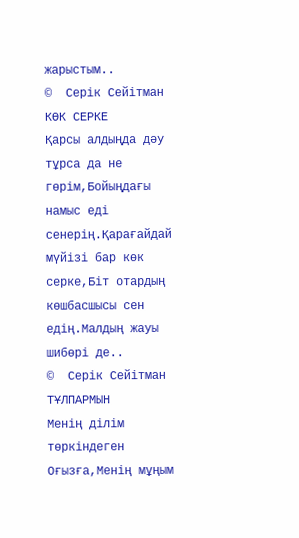жарыстым..
©  Серік Сейітман
КӨК СЕРКЕ
Қарсы алдыңда дәу тұрса да не гөрім,Бойыңдағы намыс еді сенерің.Қарағайдай мүйізі бар көк серке,Біт отардың көшбасшысы сен едің.Малдың жауы шибөрі де..
©  Серік Сейітман
ТҰЛПАРМЫН
Менің ділім төркіндеген Оғызға,Менің мұңым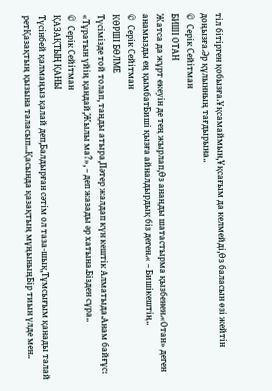тіл бітірген қобызға.Ұқсамаймын,Ұқсағым да келмейді,Өз баласын өзі жейтін доңызға.Әр құлынның тағдырына..
©  Серік Сейітман
БИШІ ОТАН
Жатса да жұрт екеуін де тең жырлап,Өз анаңды шатастырма қызбенен.«Отан» деген анамызды ең қымбатБиші қызға айналдырдық біз деген.« – Бишікештің..
©  Серік Сейітман
КӨРШІ БӨЛМЕ
Түсімізде той толап, таңды атыра,Пәтер жалдап күн кештік Алматыда.Анам байғұс: «Тұратын үйің қандай,Жылы ма?», – деп жазады әр хатына.Бізден сұра..
©  Серік Сейітман
ҚАЗАҚТЫҢ ҚАНЫ
Түсінбей қалмаңыз қалай деп,Балдырған сәтім ол таза-шық,Тұмсығым қанады талай ретҚазақтың қызына таласып...Қасында қазақтың мұңыныңБір тиын үлде мен..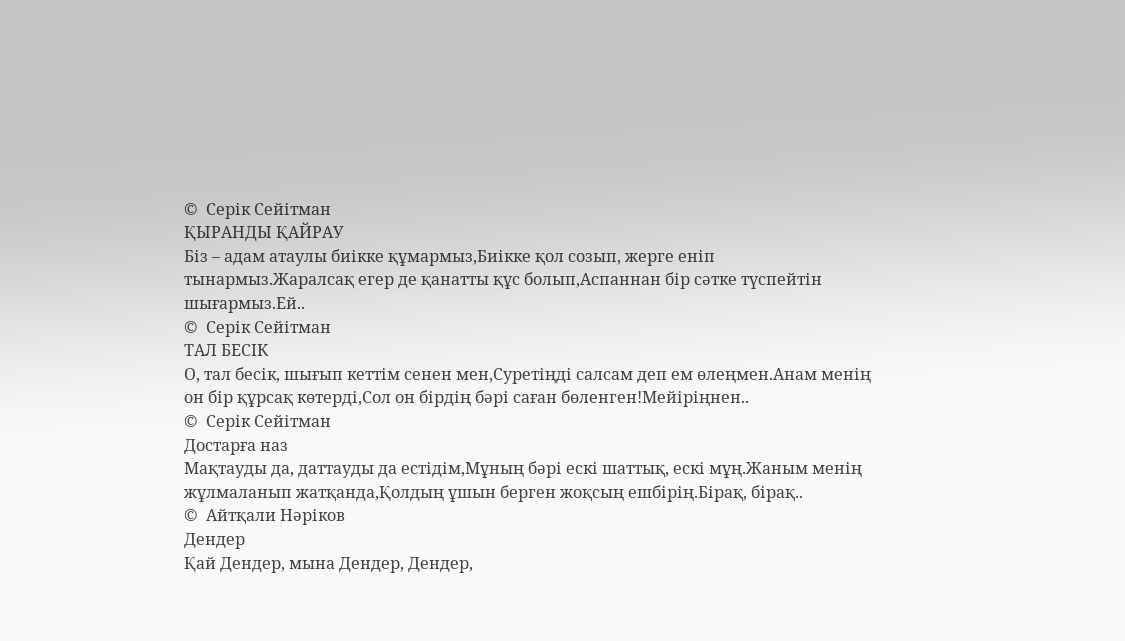©  Серік Сейітман
ҚЫРАНДЫ ҚАЙРАУ
Біз – адам атаулы биікке құмармыз,Биікке қол созып, жерге еніп тынармыз.Жаралсақ егер де қанатты құс болып,Аспаннан бір сәтке түспейтін шығармыз.Ей..
©  Серік Сейітман
ТАЛ БЕСІК
О, тал бесік, шығып кеттім сенен мен,Суретіңді салсам деп ем өлеңмен.Анам менің он бір құрсақ көтерді,Сол он бірдің бәрі саған бөленген!Мейіріңнен..
©  Серік Сейітман
Достарға наз
Мақтауды да, даттауды да естідім,Мұның бәрі ескі шаттық, ескі мұң.Жаным менің жұлмаланып жатқанда,Қолдың ұшын берген жоқсың ешбірің.Бірақ, бірақ..
©  Айтқали Нәріков
Дендер
Қай Дендер, мына Дендер, Дендер,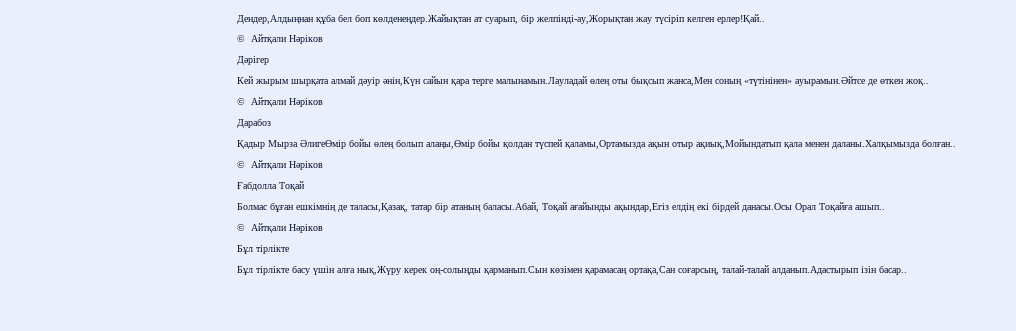Дендер,Алдыңнан құба бел боп көлденеңдер.Жайықтан aт суарып, бір желпінді-ау,Жорықтан жау түсіріп келген ерлер!Қай..
©  Айтқали Нәріков
Дәрігер
Кей жырым шырқата алмай дәуір әнін,Күн сайын қара терге малынамын.Лауладай өлең оты бықсып жанса,Мен соның «түтінінен» ауырамын.Әйтсе де өткен жоқ..
©  Айтқали Нәріков
Дарабоз
Қадыр Мырза ӘлигеӨмір бойы өлең болып алаңы,Өмір бойы қолдан түспей қаламы,Ортамызда ақын отыр ақиық,Мойындатып қала менен даланы.Халқымызда болған..
©  Айтқали Нәріков
Ғабдолла Тоқай
Болмас бұған ешкімнің де таласы,Қазақ, татар бір атаның баласы.Абай, Тоқай ағайынды ақындар,Егіз елдің екі бірдей данасы.Осы Орал Тоқайға ашып..
©  Айтқали Нәріков
Бұл тірлікте
Бұл тірлікте басу үшін алға нық,Жүру керек оң-солыңды қарманып.Сын көзімен қарамасаң ортақа,Сан соғарсың, талай-талай алданып.Адастырып ізін басар..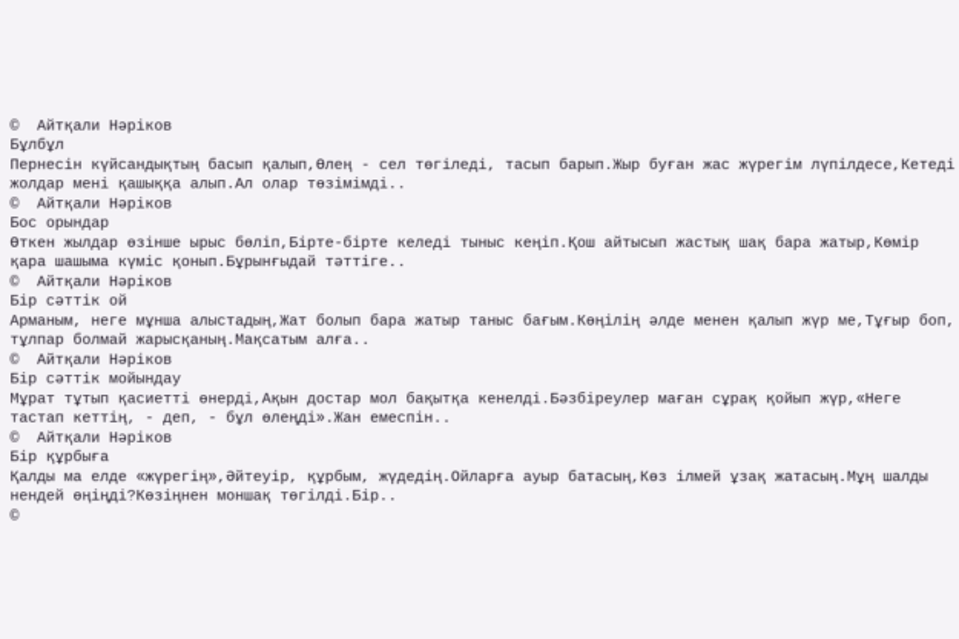©  Айтқали Нәріков
Бұлбұл
Пернесін күйсандықтың басып қалып,Өлең - сел төгіледі, тасып барып.Жыр буған жас жүрегім лүпілдесе,Кетеді жолдар мені қашыққа алып.Ал олар төзімімді..
©  Айтқали Нәріков
Бос орындар
Өткен жылдар өзінше ырыс бөліп,Бірте-бірте келеді тыныс кеңіп.Қош айтысып жастық шақ бара жатыр,Көмір қара шашыма күміс қонып.Бұрынғыдай тәттіге..
©  Айтқали Нәріков
Бір сәттік ой
Арманым, неге мұнша алыстадың,Жат болып бара жатыр таныс бағым.Көңілің әлде менен қалып жүр ме,Тұғыр боп, тұлпар болмай жарысқаның.Мақсатым алға..
©  Айтқали Нәріков
Бір сәттік мойындау
Мұрат тұтып қасиетті өнерді,Ақын достар мол бақытқа кенелді.Бәзбіреулер маған сұрақ қойып жүр,«Неге тастап кеттің, - деп, - бұл өлеңді».Жан емеспін..
©  Айтқали Нәріков
Бір құрбыға
Қалды ма елде «жүрегің»,Әйтеуір, құрбым, жүдедің.Ойларға ауыр батасың,Көз ілмей ұзақ жатасың.Мұң шалды нендей өңіңді?Көзіңнен моншақ төгілді.Бір..
©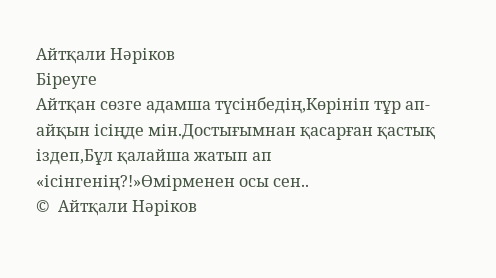Айтқали Нәріков
Біреуге
Айтқан сөзге адамша түсінбедің,Көрініп тұр ап-айқын ісіңде мін.Достығымнан қасарған қастық іздеп,Бұл қалайша жатып aп «ісінгенің?!»Өмірменен осы сен..
©  Айтқали Нәріков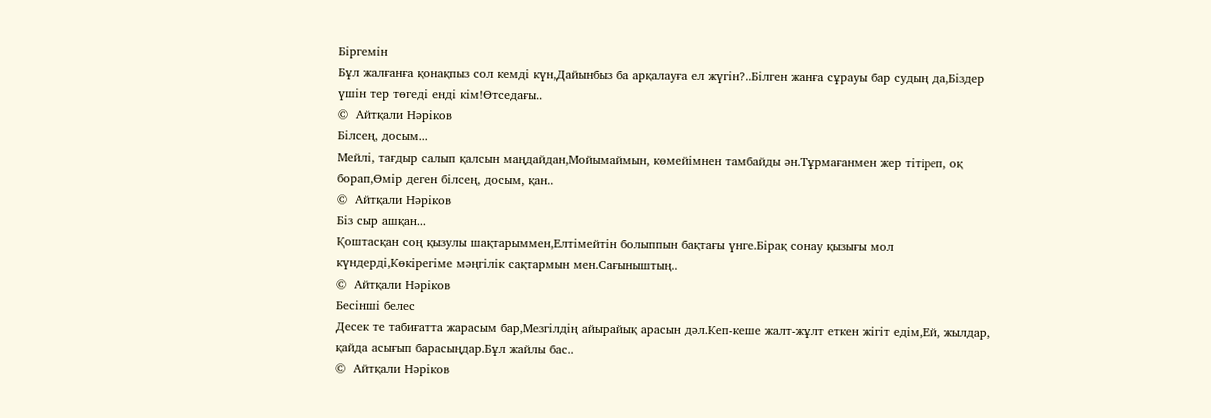Біргемін
Бұл жалғанға қонақпыз сол кемді күн,Дайынбыз ба арқалауға ел жүгін?..Білген жанға сұрауы бар судың да,Біздер үшін тер төгеді енді кім!Өтседағы..
©  Айтқали Нәріков
Білсең, досым...
Мейлі, тағдыр салып қалсын маңдайдан,Мойымаймын, көмейімнен тамбайды ән.Тұрмағанмен жер тiтipeп, оқ борап,Өмір деген білсең, досым, қан..
©  Айтқали Нәріков
Біз сыр ашқан...
Қоштасқан соң қызулы шақтарыммен,Елтімейтін болыппын бақтағы үнге.Бірақ сонау қызығы мол күндерді,Көкірегіме мәңгілік сақтармын мен.Сағыныштың..
©  Айтқали Нәріков
Бесінші белес
Десек тe табиғатта жарасым бар,Мезгілдің айырайық арасын дәл.Кеп-кеше жалт-жұлт еткен жігіт едім,Ей, жылдар, қайда асығып барасыңдар.Бұл жайлы бас..
©  Айтқали Нәріков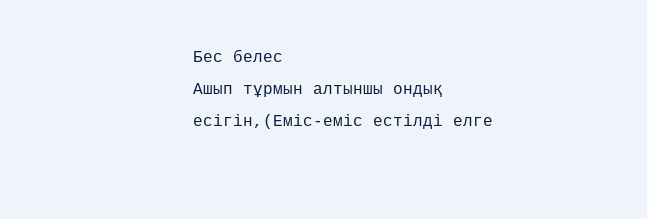Бес белес
Ашып тұрмын алтыншы ондық есігін,(Еміс-еміс естілді елге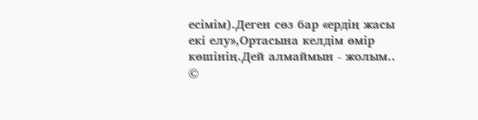есімім).Деген сөз бар «ердің жасы екі елу»,Ортасына келдім өмір көшінің.Дей алмаймын - жолым..
©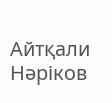Айтқали Нәріков